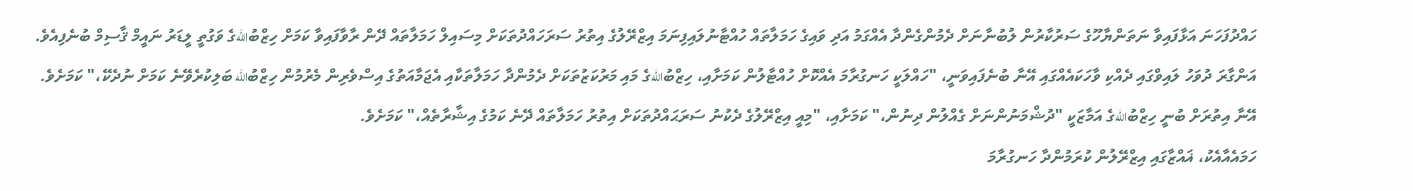ހައްދުފަހަނަ އަޅާފައިވާ ނަތަންޔާހޫގެ ސަރުކާރުން ލުބުނާނަށް ދެމުންގެންދާ އެއްގަމު އަދި ވައިގެ ހަމަލާތައް ހުއްޓާނުލައިފިނަމަ އިޒްރޭލުގެ އިތުރު ސަރަހައްދުތަކަށް މިސައިލް ހަމަލާތައް ދޭން ރާވާފައިވާ ކަމަށް ހިޒްބުاللهގެ ވަގުތީ ލީޑަރު ނައީމް ޤާސިމް ބުނެފިއެވެ.
އަންގާރަ ދުވަހު ލައިވްގައި ދެއްކި ވާހަކައެއްގައި އޭނާ ބުނެފައިވަނީ، "ހައްލަކީ ހަނގުރާމަ އެއްކޮށް ހުއްޓާލުން ކަމަށާއި، ހިޒްބުاللهގެ މައި މަރުކަޒުތަކަށް ދެމުންދާ ހަމަލާތަކާއި އެޖަމާއަތުގެ އިސްވެރިން މެރުމުން ހިޒްބުالله ބަލިކުރެވޭނެ ކަމަށް ނުދެކޭ،" ކަމަށެވެ.
އޭނާ އިތުރަށް ބުނީ ހިޒްބުاللهގެ އަމާޒަކީ "ދުޝްމަނުންނަށް ގެއްލުން ދިނުން،" ކަމަށާއި، "މިއީ އިޒްރޭލުގެ ދެކުނު ސަރަޙައްދުތަކަށް އިތުރު ހަމަލާތައް ދޭނެ ކަމުގެ އިޝާރާތެއް،" ކަމަށެވެ.
ހަމައެއާއެކު، ޣައްޒާގައި އިޒްރޭލުން ކުރަމުންދާ ހަނގުރާމަ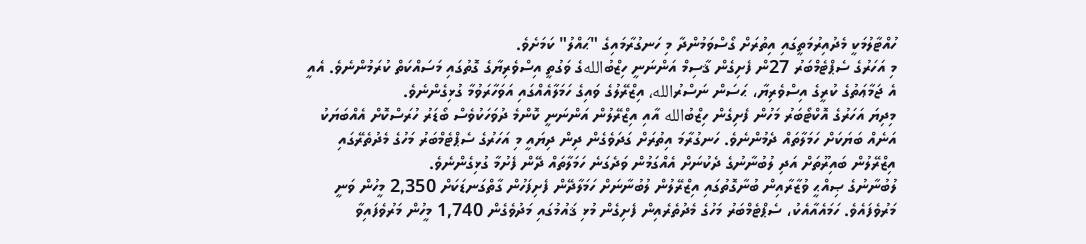ހުއްޓާލުމަކީ މެދުއިރުމަތީގައި އިތުރަށް ގޯސްވަމުންދާ މި ހަނގުރާމައިގެ "ޙައްލު" ކަމަށެވެ.
މި އަހަރުގެ ސެޕްޓެމްބަރު 27ން ފެށިގެން ޤާސިމް އަންނަނީ ހިޒްބުاللهގެ ވަގުތީ އިސްވެރިޔާގެ ގޮތުގައި މަސައްކަތް ކުރަމުންނެވެ. އެއީ އެ ޖަމާޢަތުގެ ކުރީގެ އިސްވެރިޔާ، ޙަސަން ނަސްރުالله، އިޒްރޭލުގެ ވައިގެ ހަމަލާއެއްގައި އަވަހާރަވުމާ ގުޅިގެންނެވެ.
މިދިޔަ އަހަރުގެ އޮކްޓޯބަރު މަހުން ފެށިގެން ހިޒްބުالله އާއި އިޒްރޭލުން އަންނަނީ ކޮންމެ ދުވަހަކުވެސް ބޯޑަރު ހުރަސްކޮށް އެއްބަޔަކު އަނެއް ބަޔަކަށް ހަމަލާތައް ދެމުންނެވެ. ހަނގުރާމަ އިތުރަށް ގަދަވެގެން ދިން ދިޔައީ މި އަހަރުގެ ސެޕްޓެމްބަރު މަހުގެ މެދުތެރޭގައި އިޒްރޭލުން ބައިރޫތަށް އަދި ލުބުނާނުގެ ދެކުނަށް އެއްގަމުން ވަދެގަނެ ހަމަލާތައް ދޭން ފެށުމާ ގުޅިގެންނެވެ.
ލުބުނާނުގެ ޞިއްޙީ ވުޒާރާއިން ބުނާގޮތުގައި އިޒްރޭލުން ލުބުނާނަށް ހަމަލާދޭން ފެށިފަހުން ގާތްގަނޑަކަށް 2,350 މީހުން ވަނީ މަރުވެފައެވެ. ހަމައެއާއެކު، ސެޕްޓެމްބަރު މަހުގެ މެދުތެރެއިން ފެށިގެން މުޅި ޤައުމުގައި މަދުވެގެން 1,740 މީހުން މަރުވެފައިވާ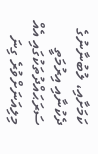ކަމަށާއި، ލުބުނާނުގެ ދެކުނާއި އިރުމަތީ ސަރަޙައްދުތަކުގައި އެއް މިލިއަނަށްވުރެ ގިނަ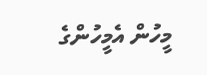މީހުން އެމީހުންގެ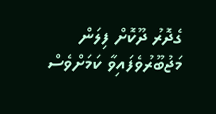ގެދޮރު ދޫކޮށް ފިލަން މަޖުބޫރުވެފައިވާ ކަމަށްވެސް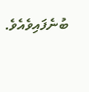ބުނެފައިވެއެވެ.